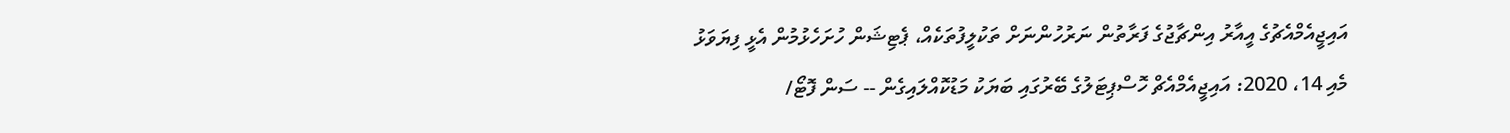އައިޖީއެމްއެޗުގެ އީއާރު އިންޗާޖުގެ ފަރާތުން ނަރުހުންނަށް ތަކުލީފުތަކެއް، ޕެޓިޝަން ހުށަހެޅުމުން އެޅީ ފިޔަވަޅު
މެއި 14، 2020: އައިޖީއެމްއެޗް ހޮސްޕިޓަލުގެ ބޭރުގައި ބަޔަކު މަޑުކޮއްލައިގެން -- ސަން ފޮޓޯ/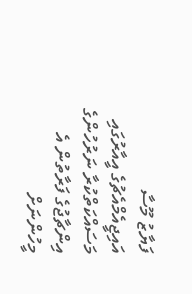ފަޔާޒު މޫސާ
އައިޖީއެމްއެޗުގެ އީއާރުގައި މަސައްކަތްކުރާ ނަރުހުންގެ އިންޗާޖުގެ ފަރާތުން އެ މީހުންނަށް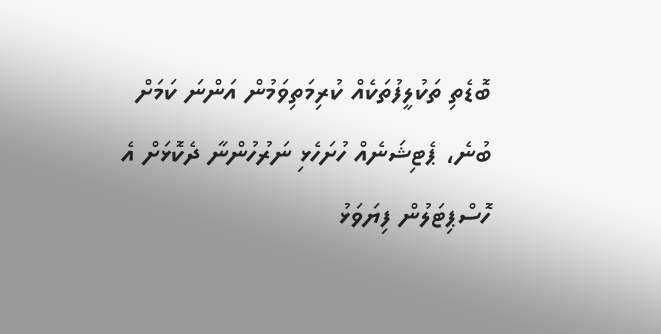ބޮޑެތި ތަކުލީފުތަކެއް ކުރިމަތިވަމުން އަންނަ ކަމަށް ބުނެ، ޕެޓިޝަނެއް ހުށަހެޅި ނަރުހުންނާ ދެކޮޅަށް އެ ހޮސްޕިޓަލުން ފިޔަވަޅު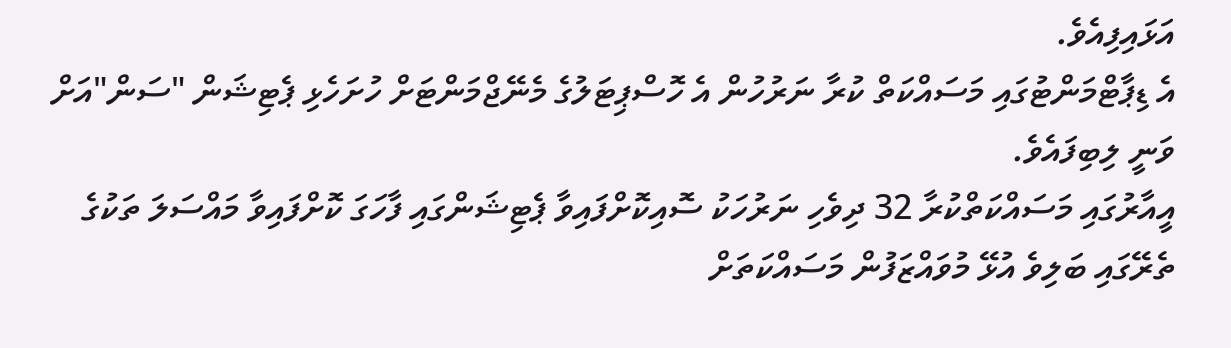އަޅައިފިއެވެ.
އެ ޑިޕާޓްމަންޓުގައި މަސައްކަތް ކުރާ ނަރުހުން އެ ހޮސްޕިޓަލުގެ މެނޭޖްމަންޓަށް ހުށަހެޅި ޕެޓިޝަން "ސަން"އަށް ވަނީ ލިބިފައެވެ.
އީއާރުގައި މަސައްކަތްކުރާ 32 ދިވެހި ނަރުހަކު ސޮއިކޮށްފައިވާ ޕެޓިޝަންގައި ފާހަގަ ކޮށްފައިވާ މައްސަލަ ތަކުގެ ތެރޭގައި ބަލިވެ އުޅޭ މުވައްޒަފުން މަސައްކަތަށް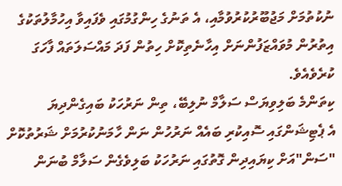ނުކުތުމަށް މަޖުބޫރުކުރުވުމާއި، އެ ތަނުގެ ހިންގުމުގައި ވެފައިވާ އިހުމާލުތަކުގެ އިތުރުން މުވައްޒަފުންނަށް އިހާނެތިކޮށް ހިތުން ފަދަ މައްސަލަތައް ފާހަގަ ކުރެވެއެވެ.
ކިތަންމެ ބަލިވިޔަސް ސަލާމް ނުލިބޭ، ތިން ނަރުހަކު ބައިގެންދިޔަ
އެ ޕެޓިޝަންގައި ސޮއިކުރި ބައެއް ނަރުހުން ނަން ހާމަނުކުރުމަށް ޝަރުތުކޮށް "ސަން"އަށް ކިޔައިދިން ގޮތުގައި ނަރުހަކު ބަލިވެގެން ސަލާމް ބުނަން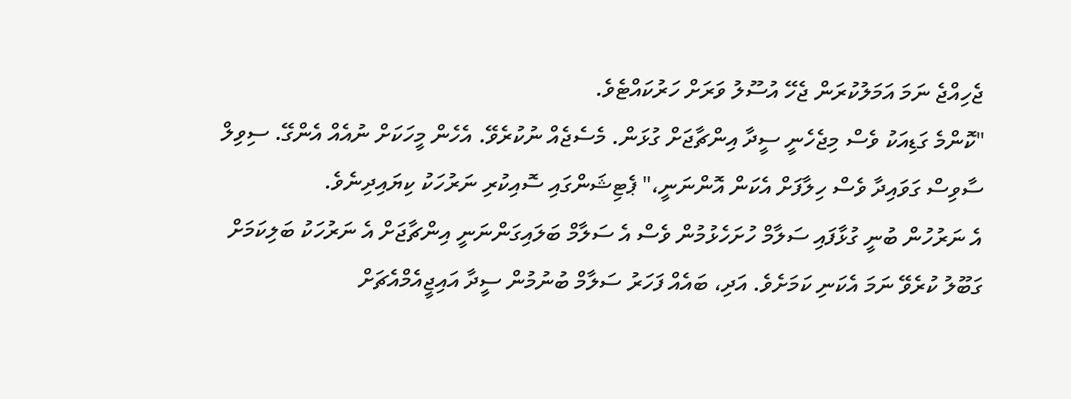ޖެހިއްޖެ ނަމަ އަމަލުކުރަން ޖެހޭ އުސޫލު ވަރަށް ހަރުކައްޓެވެ.
"ކޮންމެ ގަޑިއަކު ވެސް މިޖެހެނީ ސީދާ އިންޗާޖަށް ގުޅަން. މެސެޖެއް ނުކުރެވޭ. އެހެން މީހަކަށް ނުއެއް އެންގޭ. ސިވިލް ސާވިސް ގަވައިދާ ވެސް ހިލާފަށް އެކަން އޮންނަނީ،" ޕެޓިޝަންގައި ސޮއިކުރި ނަރުހަކު ކިޔައިދިނެވެ.
އެ ނަރުހުން ބުނީ ގުޅާފައި ސަލާމް ހުށަހެޅުމުން ވެސް އެ ސަލާމް ބަލައިގަންނަނީ އިންޗާޖަށް އެ ނަރުހަކު ބަލިކަމަށް ގަބޫލު ކުރެވޭ ނަމަ އެކަނި ކަމަށެވެ. އަދި، ބައެއް ފަހަރު ސަލާމް ބުނުމުން ސީދާ އައިޖީއެމްއެޗަށް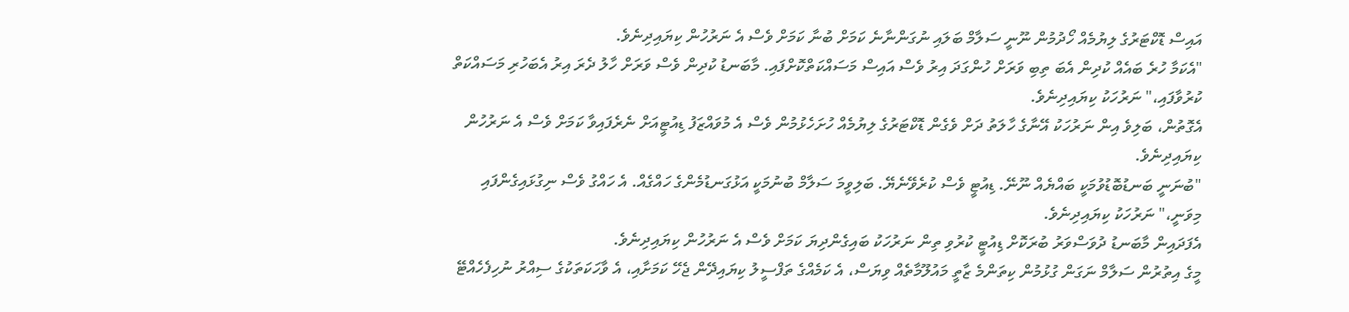އައިސް ޑޮކްޓަރުގެ ލިޔުމެއް ހޯދުމުން ނޫނީ ސަލާމް ބަލައި ނުގަންނާނެ ކަމަށް ބުނާ ކަމަށް ވެސް އެ ނަރުހުން ކިޔައިދިނެވެ.
"އެކަމާ ހުރެ ބައެއް ކުދިން އެބަ ތިބި ވަރަށް ހުންގަދަ އިރު ވެސް އައިސް މަސައްކަތްކޮށްފައި. މާބަނޑު ކުދިން ވެސް ވަރަށް ހާލު ދެރަ އިރު އެބަހުރި މަސައްކަތް ކުރުވާފައި،" ނަރުހަކު ކިޔައިދިނެވެ.
އެގޮތުން، ބަލިވެ އިން ނަރުހަކު އޭނާގެ ހާލަތު ދަށް ވެގެން ޑޮކްޓަރުގެ ލިޔުމެއް ހުށަހެޅުމުން ވެސް އެ މުވައްޒަފު ޑިއުޓީއަށް ނެރެފައިވާ ކަމަށް ވެސް އެ ނަރުހުން ކިޔައިދިނެވެ.
"ބުނަނީ ބަނޑުބޮޑުވުމަކީ ބައްޔެއް ނޫނޭ. ޑިއުޓީ ވެސް ކުރެވޭނެޔޭ. ބަލިވީމަ ސަލާމް ބުނުމަކީ އަޅުގަނޑުމެންގެ ހައްގެއް. އެ ހައްގު ވެސް ނިގުޅައިގެންފައި މިވަނީ،" ނަރުހަކު ކިޔައިދިނެވެ.
އެފަދައިން މާބަނޑު ދުވަސްވަރު ބުރަކޮށް ޑިއުޓީ ކުރުވި ތިން ނަރުހަކު ބައިގެންދިޔަ ކަމަށް ވެސް އެ ނަރުހުން ކިޔައިދިނެވެ.
މީގެ އިތުރުން ސަލާމް ނަގަން ގުޅުމުން ކިތަންމެ ޒާތީ މައުލޫމާތެއް ވިޔަސް، އެ ކަމެއްގެ ތަފްސީލު ކިޔައިދޭން ޖެހޭ ކަމަށާއި، އެ ވާހަކަތަކުގެ ސިއްރު ނުހިފެހެއްޓޭ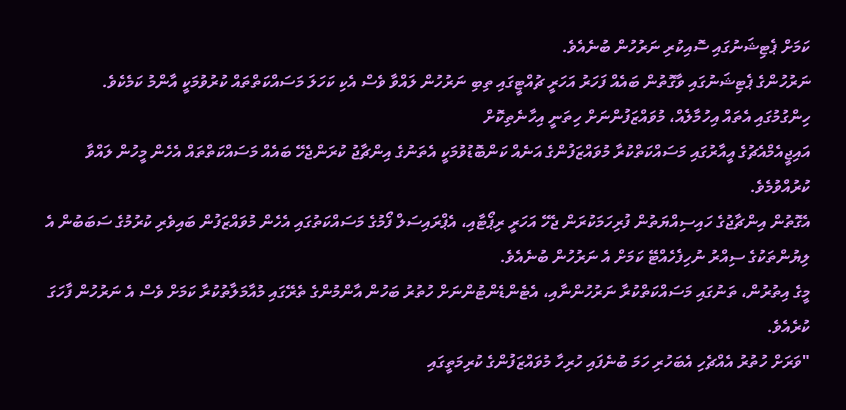ކަމަށް ޕެޓިޝަނުގައި ސޮއިކުރި ނަރުހުން ބުނެއެވެ.
ނަރުހުންގެ ޕެޓިޝަނުގައި ވާގޮތުން ބައެއް ފަހަރު އަހަރީ ޗުއްޓީގައި ތިބި ނަރުހުން ލައްވާ ވެސް އެކި ކަހަލަ މަސައްކަތްތައް ކުރުވުމަކީ އާންމު ކަމެކެވެ.
ހިންގުމުގައި އެތައް އިހުމާލެއް، މުވައްޒަފުންނަށް ހިތަނީ އިހާނެތިކޮށް
އައިޖީއެމްއެޗުގެ އީއާރުގައި މަސައްކަތްކުރާ މުވައްޒަފުންގެ އަނެއް ކަންބޮޑުވުމަކީ އެތަނުގެ އިންޗާޖު ކުރަންޖެހޭ ބައެއް މަސައްކަތްތައް އެހެން މީހުން ލައްވާ ކުރުއްވުމެވެ.
އެގޮތުން އިންޗާޖުގެ ހައިސިއްޔަތުން ފުރިހަމަކުރަން ޖެހޭ އަހަރީ ރިޕޯޓާއި، އެޕްރައިސަލް ފޯމުގެ މަސައްކަތުގައި އެހެން މުވައްޒަފުން ބައިވެރި ކުރުމުގެ ސަބަބުން އެ ލިޔުންތަކުގެ ސިއްރު ނުހިފެހެއްޓޭ ކަމަށް އެ ނަރުހުން ބުނެއެވެ.
މީގެ އިތުރުން، ތަނުގައި މަސައްކަތްކުރާ ނަރުހުންނާއި، އެޓެންޑެންޓުންނަށް ހުތުރު ބަހުން އާންމުންގެ ތެރޭގައި މުއާމަލާތުކުރާ ކަމަށް ވެސް އެ ނަރުހުން ފާހަގަ ކުރެއެވެ.
"ވަރަށް ހުތުރު އެއްޗެހި އެބަހުރި ހަމަ ބުނެފައި ހުރިހާ މުވައްޒަފުންގެ ކުރިމަތީގައި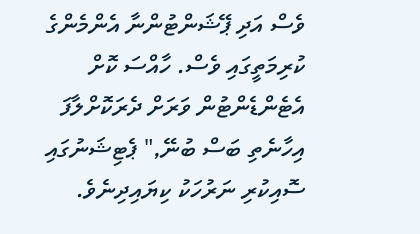ވެސް އަދި ޕޭޝަންޓުންނާ އެންމެންގެ ކުރިމަތީގައި ވެސް. ހާއްސަ ކޮށް އެޓެންޑެންޓުން ވަރަށް ދެރަކޮށްލާފަ އިހާނެތި ބަސް ބުނޭ," ޕެޓިޝަނުގައި ސޮއިކުރި ނަރުހަކު ކިޔައިދިނެވެ.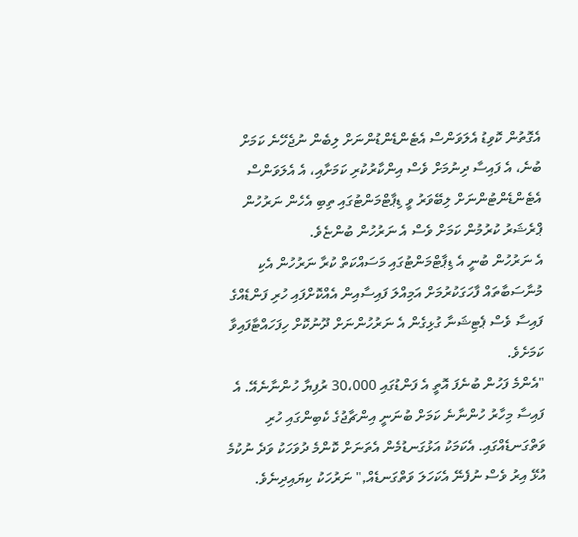އެގޮތުން ކޮވިޑު އެލަވަންސް އެޓެންޑެންޑުންނަށް ލިބެން ނުޖެހޭނެ ކަމަށް ބުނެ، އެ ފައިސާ ދިނުމަށް ވެސް އިންކާރުކުރި ކަމަށާއި، އެ އެލަވަންސް އެޓެންޑެންޓުންނަށް ލިބޭވަރު ވީ ޑިޕާޓްމަންޓުގައި ތިބި އެހެން ނަރުހުން ޕްރެޝަރު ކުރުމުން ކަމަށް ވެސް އެ ނަރުހުން ބުންޏެވެ.
އެ ނަރުހުން ބުނީ އެ ޑިޕާޓްމަންޓުގައި މަސައްކަތް ކުރާ ނަރުހުން އެކި މުނާސަބާތައް ފާހަގަކުރުމަށް އަމިއްލަ ފައިސާއިން އެއްކޮށްފައި ހުރި ފަންޑެއްގެ ފައިސާ ވެސް ޕެޓިޝަނާ ގުޅިގެން އެ ނަރުހުންނަށް ދޫނުކޮށް ހިފަހައްޓާފައިވާ ކަމަށެވެ.
"އެންމެ ފަހުން ބުނެފަ އޮތީ އެ ފަންޑުގައި 30،000 ރުފިޔާ ހުންނާނެއޭ. އެ ފައިސާ މިހާރު ހުންނާނެ ކަމަށް ބުނަނީ އިންޗާޖުގެ ކެބިންގައި ހުރި ވަތްގަނޑެއްގައި. އެކަމަކު އަޅުގަނޑުމެން އެތަނަށް ކޮންމެ ދުވަހަކު ވަދެ ނުކުމެ އުޅޭ އިރު ވެސް ނުފެނޭ އެކަހަލަ ވަތްގަނޑެއް," ނަރުހަކު ކިޔައިދިނެވެ.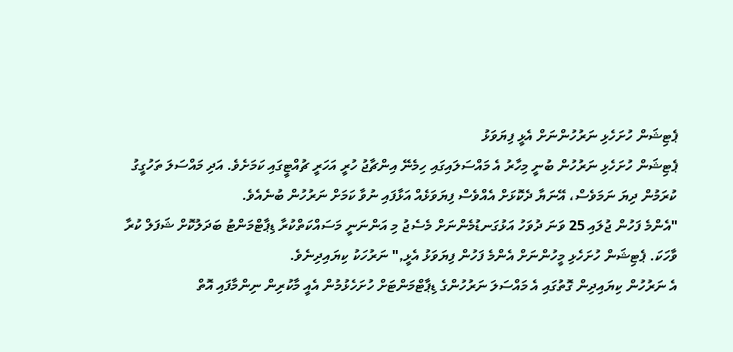ޕެޓިޝަން ހުށަހެޅި ނަރުހުންނަށް އެޅީ ފިޔަވަޅު
ޕެޓިޝަން ހުށަހެޅި ނަރުހުން ބުނީ މިހާރު އެ މައްސަލައިގައި ހިމެނޭ އިންޗާޖު ހުރީ އަހަރީ ޗުއްޓީގައި ކަމަށެވެ. އަދި މައްސަލަ ތަހުގީގު ކުރަމުން ދިޔަ ނަމަވެސް، އޭނަޔާ ދެކޮޅަށް އެއްވެސް ފިޔަވަޅެއް އަޅާފައި ނުވާ ކަމަށް ނަރުހުން ބުނެއެވެ.
"އެންމެ ފަހުން ޖުލައި 25 ވަނަ ދުވަހު އަޅުގަނޑުމެންނަށް މެސެޖު މި އަންނަނީ މަސައްކަތްކުރާ ޑިޕާޓްމަންޓު ބަދަލުކޮށް ޝަފަލް ކުރާ ވާހަކަ. ޕެޓިޝަން ހުށަހެޅި މީހުންނަށް އެންމެ ފަހުން ފިޔަވަޅު އެޅީ," ނަރުހަކު ކިޔައިދިނެވެ.
އެ ނަރުހުން ކިޔައިދިން ގޮތުގައި އެ މައްސަލަ ނަރުހުންގެ ޑިޕާޓްމަންޓަށް ހުށަހެޅުމުން އެއީ މާކުރިން ނިންމާފައި އޮތް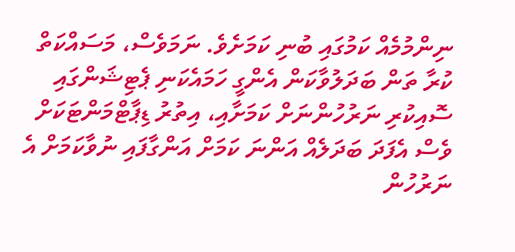ނިންމުމެއް ކަމުގައި ބުނި ކަމަށެވެ. ނަމަވެސް، މަސައްކަތް ކުރާ ތަން ބަދަލުވާކަން އެންގީ ހަމައެކަނި ޕެޓިޝަންގައި ސޮއިކުރި ނަރުހުންނަށް ކަމަށާއި، އިތުރު ޑިޕާޓްމަންޓަކަށް ވެސް އެފަދަ ބަދަލެއް އަންނަ ކަމަށް އަންގާފައި ނުވާކަމަށް އެ ނަރުހުން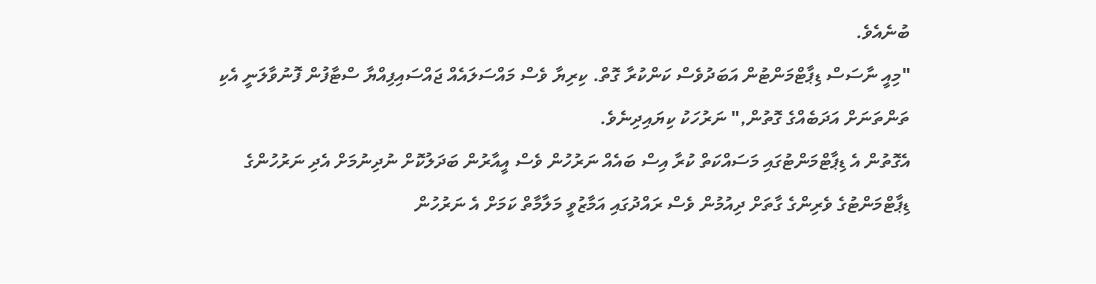ބުނެއެވެ.
"މިއީ ނާސަސް ޑިޕާޓްމަންޓުން އަބަދުވެސް ކަންކުރާ ގޮތް. ކިރިޔާ ވެސް މައްސަލައެއް ޖައްސައިފިއްޔާ ސްޓާފުން ފޮނުވާލަނީ އެކި ތަންތަނަށް އަދަބެއްގެ ގޮތުން," ނަރުހަކު ކިޔައިދިނެވެ.
އެގޮތުން އެ ޑިޕާޓްމަންޓުގައި މަސައްކަތް ކުރާ އިސް ބައެއް ނަރުހުން ވެސް އީއާރުން ބަދަލުކޮށް ނުދިނުމަށް އެދި ނަރުހުންގެ ޑިޕާޓްމަންޓުގެ ވެރިންގެ ގާތަށް ދިއުމުން ވެސް ރައްދުގައި އަމާޒުވީ މަލާމާތް ކަމަށް އެ ނަރުހުން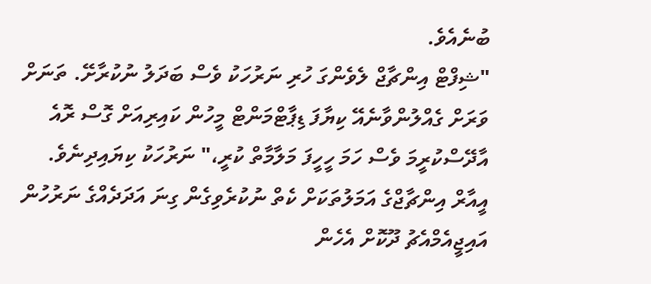ބުނެއެވެ.
"ޝިފްޓް އިންޗާޖް ލެވެންގަ ހުރި ނަރުހަކު ވެސް ބަދަލު ނުކުރާށޭ. ތަނަށް ވަރަށް ގެއްލުންވާނެއޭ ކިޔާފަ ޑިޕާޓްމަންޓް މީހުން ކައިރިއަށް ގޮސް ރޮއެ އާދޭސްކުރީމަ ވެސް ހަމަ ހީހީފަ މަލާމާތް ކުރީ،" ނަރުހަކު ކިޔައިދިނެވެ.
އީއާރް އިންޗާޖްގެ އަމަލުތަކަށް ކެތް ނުކުރެވިގެން ގިނަ އަދަދެއްގެ ނަރުހުން އައިޖީއެމްއެޗު ދޫކޮށް އެހެން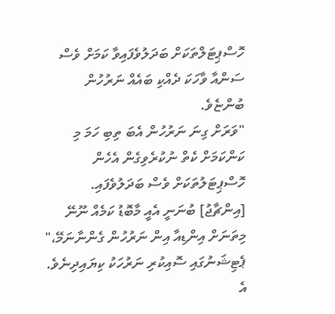ހޮސްޕިޓަލްތަކަށް ބަދަލުވެފައިވާ ކަމަށް ވެސް ސަންއާ ވާހަކަ ދެއްކި ބައެއް ނަރުހުން ބުންޏެވެ.
"ވަރަށް ގިނަ ނަރުހުން އެބަ ތިބި ހަމަ މި ކަންކަމަށް ކެތް ނުކުރެވިގެން އެހެން ހޮސްޕިޓަލުތަކަށް ވެސް ބަދަލުވެފައި. [އިންޗާޖު] ބުނަނީ އެއީ މާބޮޑު ކަމެއް ނޫނޭ މިތަނަށް އިންޑިއާ އިން ނަރުހުން ގެންނާނަމޭ،" ޕެޓިޝަނުގައި ސޮއިކުރި ނަރުހަކު ކިޔައިދިނެވެ.
އެ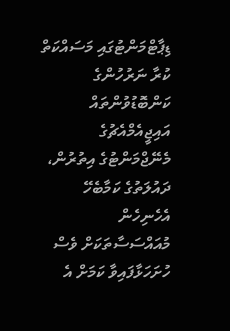ޑިޕާޓްމަންޓުގައި މަސައްކަތް ކުރާ ނަރުހުންގެ ކަންބޮޑުވުންތައް އައިޖީއެމްއެޗުގެ މެނޭޖްމަންޓުގެ އިތުރުން، ދައުލަތުގެ ކަމާބެހޭ އެހެނިހެން މުއައްސަސާތަކަށް ވެސް ހުށަހަޅާފައިވާ ކަމަށް އެ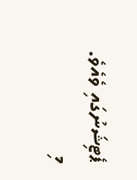ޕެޓިޝަނުގައި ވެއެވެ.
މި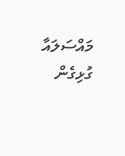މައްސަލައާ ގުޅިގެން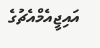އައިޖީއެމްއެޗުގެ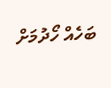ބަހެއް ހޯދުމަށް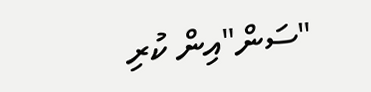"ސަން"އިން ކުރި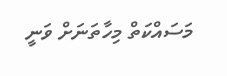މަސައްކަތް މިހާތަނަށް ވަނީ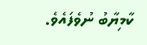ކާމިޔާބު ނުވެފައެވެ.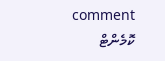comment ކޮމެންޓް